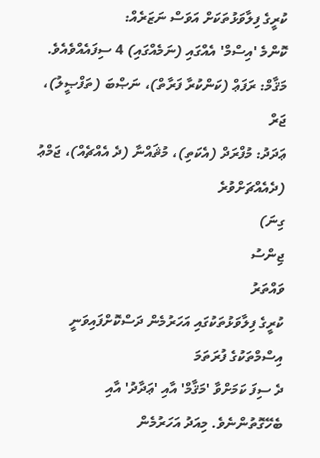ކުރީގެ ފިލާވަޅުތަކަށް އަވަސް ނަޒަރެއް:
ކޮންމެ 'އިސްމް' އެއްގައި (ނަމެއްގައި) 4 ސިފައެއްވެއެވެ.
މަޤާމް: ރަފަޢް (ކަންކުރާ ފަރާތް)، ނަޞްބަ (ތަފްޞީލު)، ޖަރް
ޢަދަދު: މުފްރަދް (އެކަތި)، މުޘައްނާ (ދެ އެއްޗެއް)، ޖަމްޢު (ދެއެއްޗަށްވުރެ
ގިނަ)
ޖިންސު
ވައްތަރު
ކުރީގެ ފިލާވަޅުތަކުގައި އަހަރުމެން ދަސްކޮށްފައިވަނީ އިސްމްތަކުގެ ފުރަތަމަ
ދެ ސިފަ ކަމަށްވާ 'މަޤާމް' އާއި 'ޢަދާދު' އާއި ބެހޭގޮތުންނެވެ. މިއަދު އަހަރުމެން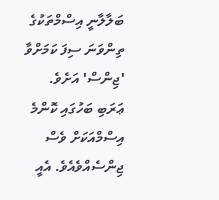ބަލާލާނީ އިސްމްތަކުގެ ތިންވަނަ ސިފަ ކަމަށްވާ 'ޖިންސް' އަށެވެ.
ޢަރަބި ބަހުގައި ކޮންމެ އިސްމްއަކަށް ވެސް ޖިންސެއްވެއެވެ. އެއީ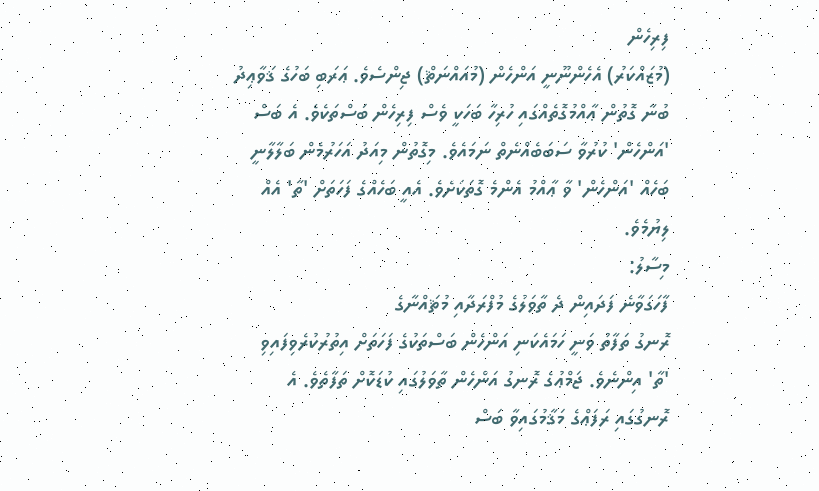ފިރިހެން
(މުޒައްކަރު) އެހެންނޫނީ އަންހެން (މުއައްނަޘް) ޖިންސެވެ. ޢަރަބި ބަހުގެ ޤަވާޢިދު
ބުނާ ގޮތުން ޢާއްމުގޮތެއްގައި ހުރިހާ ބަހަކީ ވެސް ފިރިހެން ބަސްތަކެވެ. އެ ބަސް
'އަންހެން' ކުރުވާ ސަބަބެއްނެތް ނަމައެވެ. މިގޮތުން މިއަދު އަހަރުމެން ބަލާލާނީ
ބަހެއް 'އަންހެން' ވާ ޢާއްމު އެންމެ ގޮތަކަށެވެ. އެއީ ބަހެއްގެ ފަހަތަށް 'ތާ' އެއް
ލިޔުމެވެ.
މިސާލު:
ފާހަގަވާނެ ފަދައިން ދެ ތާވަލުގެ މުފްރަދާއި މުޘައްނާގެ
ރޮނގު ތަފާތު ވަނީ ހަމައެކަނި އަންހެން ބަސްތަކުގެ ފަހަތަށް އިތުރުކުރެވިފައިވި
'ތާ' އިންނެވެ. ޖަމްޢުގެ ރޮނގު އަންހެން ތާވަލުގައި ކުޑަކޮށް ތަފާތެވެ. އެ
ރޮނގުގައި ރަފަޢްގެ މަޤާމުގައިވާ ބަސް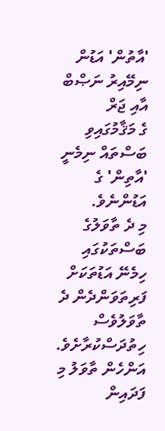'އާތުން' އަޑުން ނިމޭއިރު ނަޞްބް އާއި ޖަރް
ގެ މަޤާމުގައިވި ބަސްތައް ނިމެނީ 'އާތިން' ގެ އަޑުންނެވެ.
މި ދެ ތާވަލުގެ ބަސްތަކުގައި ހިމެނޭ އަޑުތަކަށް
ފަރިތަވަންދެން ދެ ތާވަލުވެސް ހިތުދަސްކުރާށެވެ. އަންހެން ތާވަލު މި ފަދައިން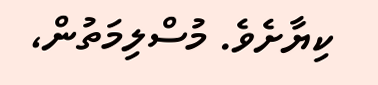ކިޔާށެވެ. މުސްލިމަތުން،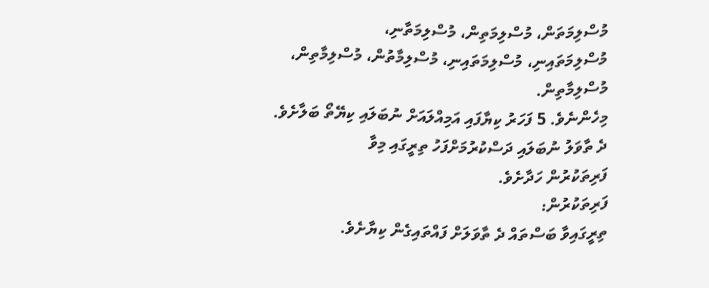މުސްލިމަތަން، މުސްލިމަތިން، މުސްލިމަތާނި،
މުސްލިމަތައިނި، މުސްލިމަތައިނި، މުސްލިމާތުން، މުސްލިމާތިން، މުސްލިމާތިން.
މިހެންނެވެ. 5 ފަހަރު ކިޔާފައި އަމިއްލައަށް ނުބަލައި ކިޔޭތޯ ބަލާށެވެ.
ދެ ތާވަލު ނުބަލައި ދަސްކުރުމަށްފަހު ތިރީގައި މިވާ
ފަރިތަކުރުން ހަދާށެވެ.
ފަރިތަކުރުން:
ތިރީގައިވާ ބަސްތައް ދެ ތާވަލަށް ފައްތައިގެން ކިޔާށެވެ.